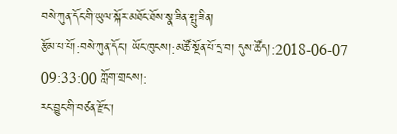བསེ་ཀུན་དོང་གི་ཡུལ་སྐོར་མཐོང་ཐོས་སྣ་ཟིན་སྤུ་ཟིན།
རྩོམ་པ་པོ།:བསེ་ཀུན་དོང་། ཡོང་ཁུངས།:མཚོ་སྔོན་པོ་དྲ་བ། དུས་ཚོད།:2018-06-07 09:33:00 ཀློག་གྲངས།:
རང་བྱུང་གི་བཙན་རྫོང་།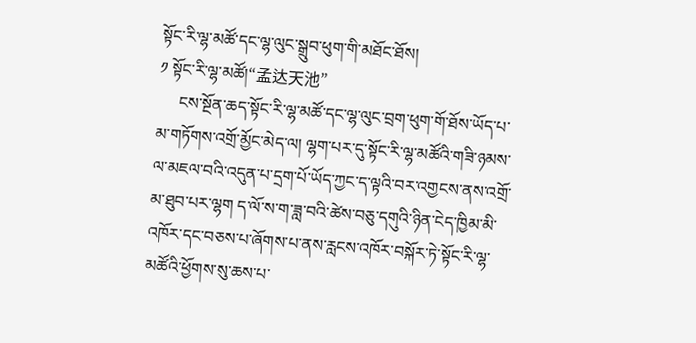སྟོང་རི་ལྷ་མཚོ་དང་ལྷ་ལུང་སྒྲུབ་ཕུག་གི་མཐོང་ཐོས།
༡ སྟོང་རི་ལྷ་མཚོ།“孟达天池”
     ངས་སྔོན་ཆད་སྟོང་རི་ལྷ་མཚོ་དང་ལྷ་ལུང་བྲག་ཕུག་གོ་ཐོས་ཡོད་པ་མ་གཏོགས་འགྲོ་མྱོང་མེད་ལ། ལྷག་པར་དུ་སྟོང་རི་ལྷ་མཚོའི་གཟི་ཉམས་ལ་མཇལ་བའི་འདུན་པ་དྲག་པོ་ཡོད་ཀྱང་ད་ལྟའི་བར་འགྱངས་ནས་འགྲོ་མ་ཐུབ་པར་ལྷག ད་ལོ་ས་ག་ཟླ་བའི་ཚེས་བཅུ་དགུའི་ཉིན་ངེད་ཁྱིམ་མི་འཁོར་དང་བཅས་པ་ཞོགས་པ་ནས་རླངས་འཁོར་བསྐོར་ཏེ་སྟོང་རི་ལྷ་མཚོའི་ཕྱོགས་སུ་ཆས་པ་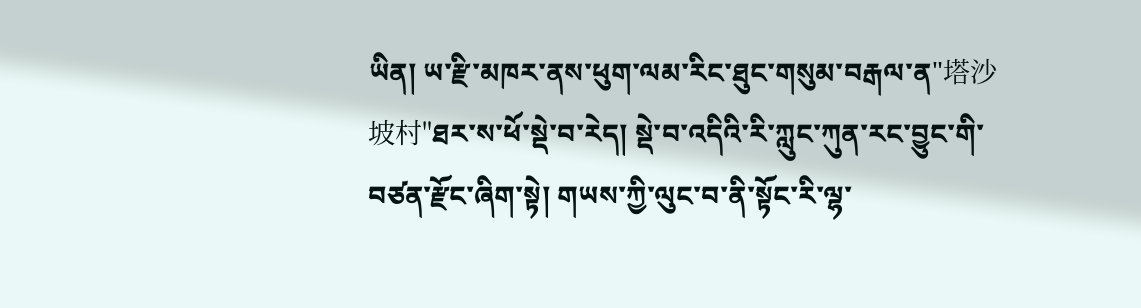ཡིན། ཡ་རྫི་མཁར་ནས་ཕུག་ལམ་རིང་ཐུང་གསུམ་བརྒལ་ན"塔沙坡村"ཐར་ས་ཕོ་སྡེ་བ་རེད། སྡེ་བ་འདིའི་རི་ཀླུང་ཀུན་རང་བྱུང་གི་བཙན་རྫོང་ཞིག་སྟེ། གཡས་ཀྱི་ལུང་བ་ནི་སྟོང་རི་ལྷ་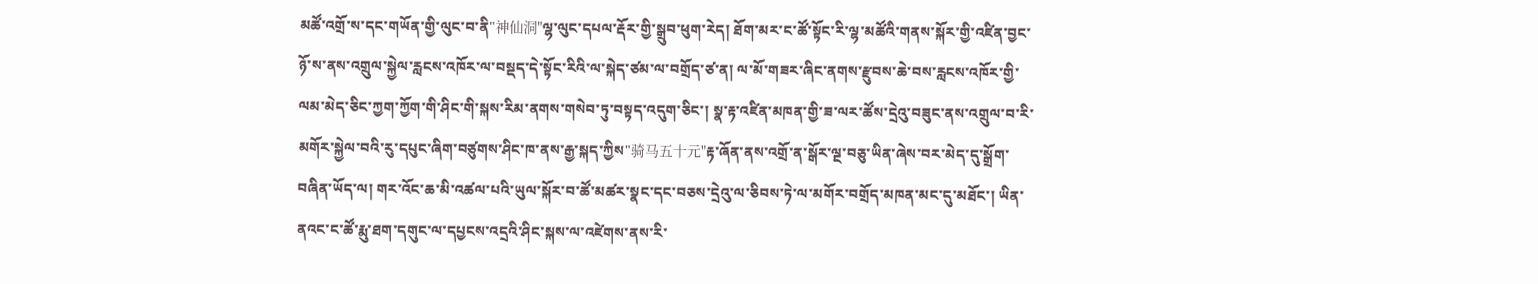མཚོ་འགྲོ་ས་དང་གཡོན་གྱི་ལུང་བ་ནི"神仙洞"ལྷ་ལུང་དཔལ་རྡོར་གྱི་སྒྲུབ་ཕུག་རེད། ཐོག་མར་ང་ཚོ་སྟོང་རི་ལྷ་མཚོའི་གནས་སྐོར་གྱི་འཛིན་བྱང་ཉོ་ས་ནས་འགྲུལ་སྐྱེལ་རླངས་འཁོར་ལ་བསྡད་དེ་སྟོང་རིའི་ལ་སྐེད་ཙམ་ལ་བགྲོད་ཙ་ན། ལ་མོ་གཟར་ཞིང་ནགས་རྫུབས་ཆེ་བས་རླངས་འཁོར་གྱི་ལམ་མེད་ཅིང་ཀྱག་ཀྱོག་གི་ཤིང་གི་སྐས་རིམ་ནགས་གསེབ་ཏུ་བསྟད་འདུག་ཅིང་། སྣ་རྟ་འཛིན་མཁན་གྱི་ཟ་ལར་ཚོས་དྲེའུ་བཟུང་ནས་འགྲུལ་བ་རི་མགོར་སྐྱེལ་བའི་རུ་དཔུང་ཞིག་བཙུགས་ཤིང་ཁ་ནས་རྒྱ་སྐད་ཀྱིས"骑马五十元"རྟ་ཞོན་ནས་འགྲོ་ན་སྒོར་ལྔ་བཅུ་ཡིན་ཞེས་བར་མེད་དུ་སྒྲོག་བཞིན་ཡོད་ལ། གར་འོང་ཆ་མི་འཚལ་པའི་ཡུལ་སྐོར་བ་ཚོ་མཚར་སྣང་དང་བཅས་དྲེའུ་ལ་ཅིབས་ཏེ་ལ་མགོར་བགྲོད་མཁན་མང་དུ་མཐོང་། ཡིན་ནའང་ང་ཚོ་རྨུ་ཐག་དགུང་ལ་དཔྱངས་འདྲའི་ཤིང་སྐས་ལ་འཛེགས་ནས་རི་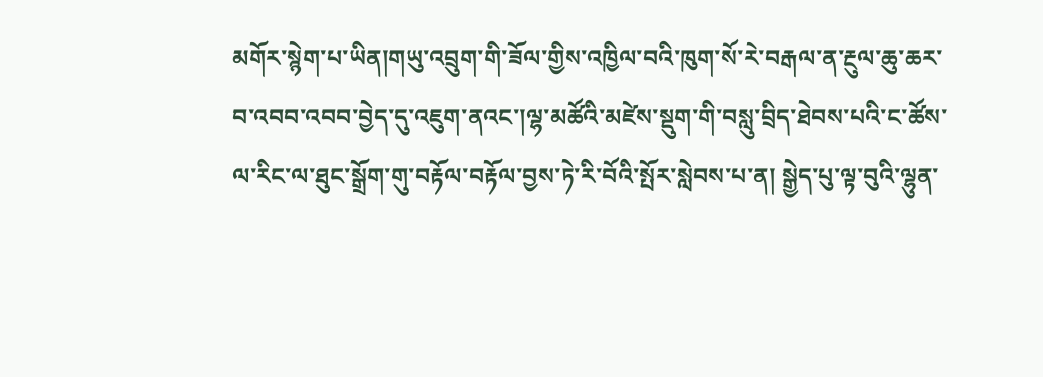མགོར་སྙེག་པ་ཡིན།གཡུ་འབྲུག་གི་ཟོལ་གྱིས་འཁྱིལ་བའི་ཁུག་སོ་རེ་བརྒལ་ན་རྔུལ་ཆུ་ཆར་བ་འབབ་འབབ་བྱེད་དུ་འཇུག་ནའང་།ལྷ་མཚོའི་མཛེས་སྡུག་གི་བསླུ་བྲིད་ཐེབས་པའི་ང་ཚོས་ལ་རིང་ལ་ཐུང་སྒྲོག་གུ་བརྟོལ་བརྟོལ་བྱས་ཏེ་རི་བོའི་སྤོར་སླེབས་པ་ན། སྒྱེད་པུ་ལྟ་བུའི་ལྷུན་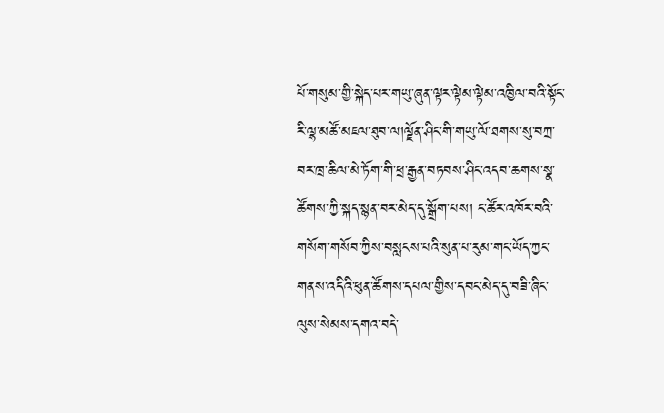པོ་གསུམ་གྱི་སྐེད་པར་གཡུ་ཞུན་ལྟར་ལྟེམ་ལྟེམ་འཁྱིལ་བའི་སྟོང་རི་ལྷ་མཚོ་མཇལ་ཐུབ་ལ།ལྗོན་ཤིང་གི་གཡུ་ལོ་ཐགས་སུ་བཀྲ་བར་ཁྲ་ཆིལ་མེ་ཏོག་གི་ཕྲ་རྒྱན་བཏབས་ཤིང་འདབ་ཆགས་སྣ་ཚོགས་ཀྱི་སྐད་སྙན་བར་མེད་དུ་སྒྲོག་པས། ང་ཚོར་འཁོར་བའི་གསོག་གསོབ་ཀྱིས་བསླངས་པའི་སུན་པ་རུམ་གང་ཡོད་ཀྱང་གནས་འདིའི་ཕུན་ཚོགས་དཔལ་གྱིས་དབང་མེད་དུ་བཟི་ཞིང་ལུས་སེམས་དགའ་བདེ་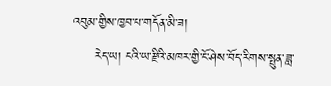འབུམ་གྱིས་ཁྱབ་པ་གདོན་མི་ཟ།
     རེད་ཡ། ངའི་ཡ་རྫིའི་མཁར་གྱི་ངོ་ཤེས་བོད་རིགས་སྤུན་ཟླ་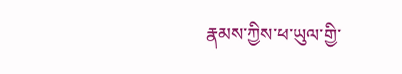རྣམས་ཀྱིས་ཕ་ཡུལ་གྱི་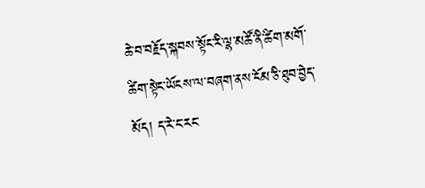ཆེ་བ་བརྗོད་སྐབས་སྟོང་རི་ལྷ་མཚོ་ནི་ཚིག་མགོ་ཚིག་སྟེང་ཡོངས་ལ་བཞག་ནས་ངོམ་ཅི་ཐུབ་བྱེད་མོད། ད་རེ་ང་རང་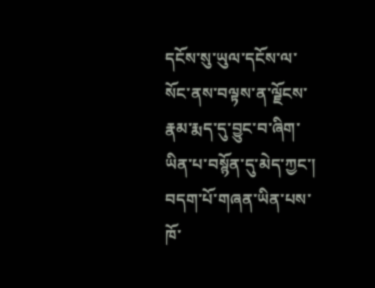དངོས་སུ་ཡུལ་དངོས་ལ་སོང་ནས་བལྟས་ན་ལྗོངས་རྣམ་རྨད་དུ་བྱུང་བ་ཞིག་ཡིན་པ་བསྙོན་དུ་མེད་ཀྱང་། བདག་པོ་གཞན་ཡིན་པས་ཁོ་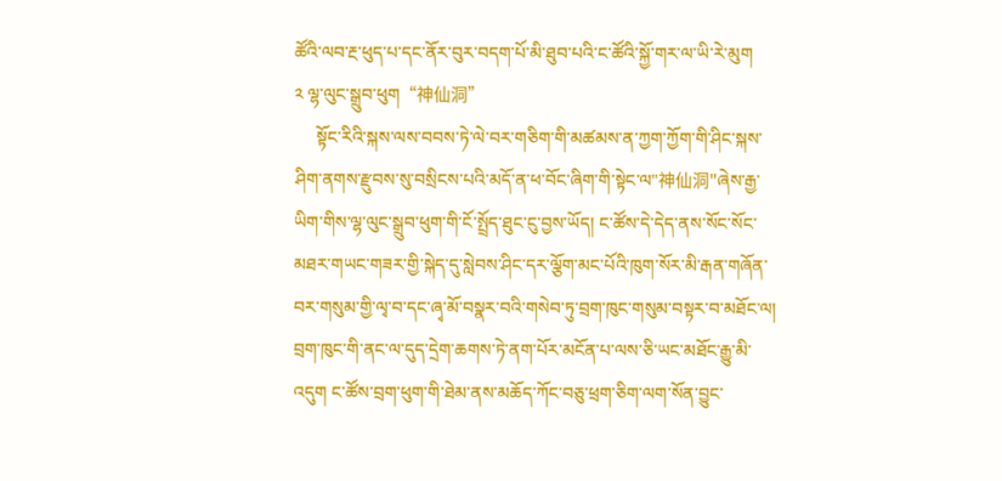ཚོའི་ལབ་རྔ་ཕུད་པ་དང་ནོར་བུར་བདག་པོ་མི་ཐུབ་པའི་ང་ཚོའི་སྐྱོ་གར་ལ་ཡི་རེ་མུག
༢ ལྷ་ལུང་སྒྲུབ་ཕུག“神仙洞”
     སྟོང་རིའི་སྐས་ལས་བབས་ཏེ་ལེ་བར་གཅིག་གི་མཚམས་ན་ཀྱག་ཀྱོག་གི་ཤིང་སྐས་ཤིག་ནགས་རྫུབས་སུ་བསྲིངས་པའི་མདོ་ན་ཕ་བོང་ཞིག་གི་སྟེང་ལ"神仙洞"ཞེས་རྒྱ་ཡིག་གིས་ལྷ་ལུང་སྒྲུབ་ཕུག་གི་ངོ་སྤྲོད་ཐུང་ངུ་བྱས་ཡོད། ང་ཚོས་དེ་དེད་ནས་སོང་སོང་མཐར་གཡང་གཟར་གྱི་སྐེད་དུ་སླེབས་ཤིང་དར་ལྕོག་མང་པོའི་ཁུག་སོར་མི་རྒན་གཞོན་བར་གསུམ་གྱི་ལྭ་བ་དང་ཞྭ་མོ་བསྣར་བའི་གསེབ་ཏུ་བྲག་ཁུང་གསུམ་བསྟར་བ་མཐོང་ལ། བྲག་ཁུང་གི་ནང་ལ་དུད་དྲེག་ཆགས་ཏེ་ནག་པོར་མངོན་པ་ལས་ཅི་ཡང་མཐོང་རྒྱུ་མི་འདུག ང་ཚོས་བྲག་ཕུག་གི་ཐེམ་ནས་མཆོད་ཀོང་བཅུ་ཕྲག་ཅིག་ལག་སོན་བྱུང་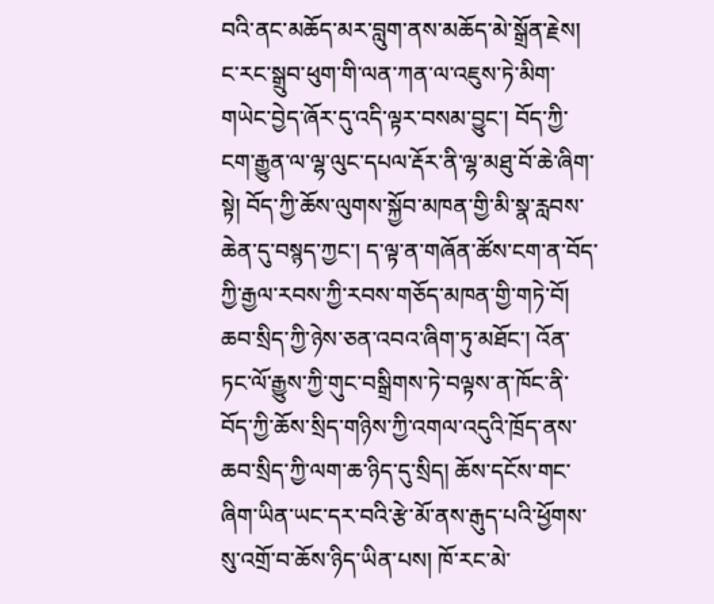བའི་ནང་མཆོད་མར་བླུག་ནས་མཆོད་མེ་སྒྲོན་རྗེས། ང་རང་སྒྲུབ་ཕུག་གི་ལན་ཀན་ལ་འཇུས་ཏེ་མིག་གཡེང་བྱེད་ཞོར་དུ་འདི་ལྟར་བསམ་བྱུང་། བོད་ཀྱི་ངག་རྒྱུན་ལ་ལྷ་ལུང་དཔལ་རྡོར་ནི་ལྷ་མཐུ་བོ་ཆེ་ཞིག་སྟེ། བོད་ཀྱི་ཆོས་ལུགས་སྐྱོབ་མཁན་གྱི་མི་སྣ་རླབས་ཆེན་དུ་བསྙད་ཀྱང་། ད་ལྟ་ན་གཞོན་ཚོས་ངག་ན་བོད་ཀྱི་རྒྱལ་རབས་ཀྱི་རབས་གཅོད་མཁན་གྱི་གཏེ་བོ། ཆབ་སྲིད་ཀྱི་ཉེས་ཅན་འབའ་ཞིག་ཏུ་མཐོང་། འོན་ཏང་ལོ་རྒྱུས་ཀྱི་གུང་བསྒྲིགས་ཏེ་བལྟས་ན་ཁོང་ནི་བོད་ཀྱི་ཆོས་སྲིད་གཉིས་ཀྱི་འགལ་འདུའི་ཁྲོད་ནས་ཆབ་སྲིད་ཀྱི་ལག་ཆ་ཉིད་དུ་སྲིད། ཆོས་དངོས་གང་ཞིག་ཡིན་ཡང་དར་བའི་རྩེ་མོ་ནས་རྒུད་པའི་ཕྱོགས་སུ་འགྲོ་བ་ཆོས་ཉིད་ཡིན་པས། ཁོ་རང་མེ་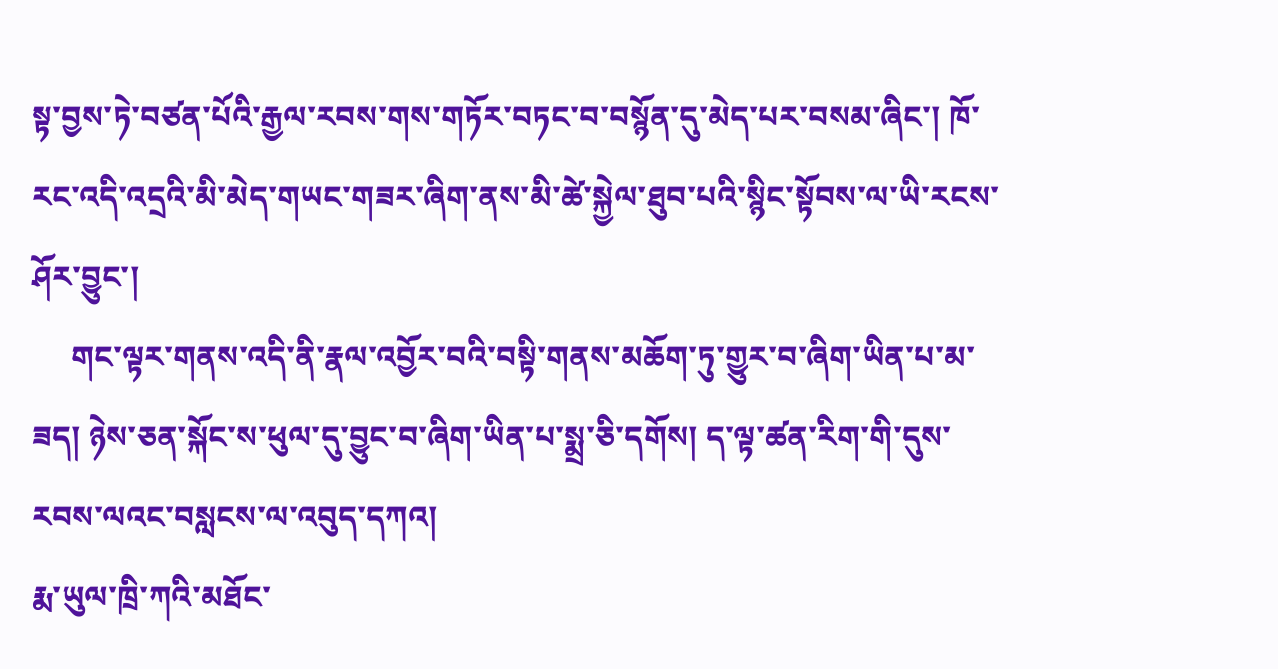སྟ་བྱས་ཏེ་བཙན་པོའི་རྒྱལ་རབས་གས་གཏོར་བཏང་བ་བསྙོན་དུ་མེད་པར་བསམ་ཞིང་། ཁོ་རང་འདི་འདྲའི་མི་མེད་གཡང་གཟར་ཞིག་ནས་མི་ཚེ་སྐྱེལ་ཐུབ་པའི་སྙིང་སྟོབས་ལ་ཡི་རངས་ཤོར་བྱུང་།
     གང་ལྟར་གནས་འདི་ནི་རྣལ་འབྱོར་བའི་བསྟི་གནས་མཆོག་ཏུ་གྱུར་བ་ཞིག་ཡིན་པ་མ་ཟད། ཉེས་ཅན་སྐོང་ས་ཕུལ་དུ་བྱུང་བ་ཞིག་ཡིན་པ་སྨྲ་ཅི་དགོས། ད་ལྟ་ཚན་རིག་གི་དུས་རབས་ལའང་བསླངས་ལ་འབུད་དཀའ།
རྨ་ཡུལ་ཁྲི་ཀའི་མཐོང་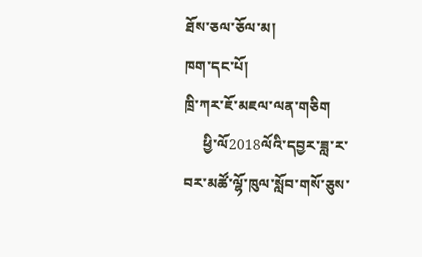ཐོས་ཅལ་ཅོལ་མ།
ཁག་དང་པོ།
ཁྲི་ཀར་ཇོ་མཇལ་ལན་གཅིག
     ཕྱི་ལོ2018ལོའི་དབྱར་ཟླ་ར་བར་མཚོ་ལྷོ་ཁུལ་སློབ་གསོ་ཅུས་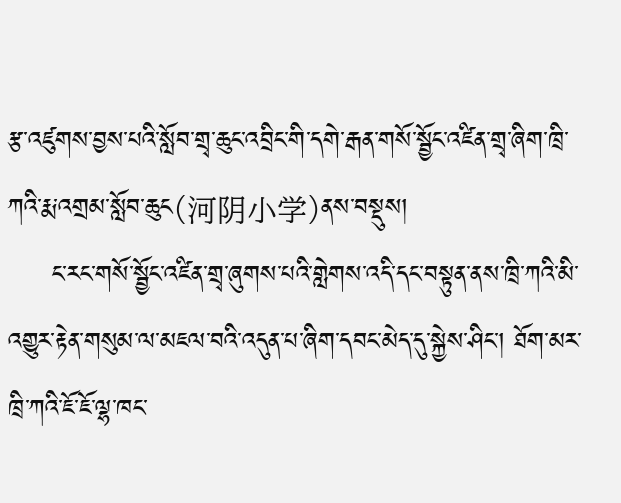རྩ་འཛུགས་བྱས་པའི་སློབ་གྲྭ་ཆུང་འབྲིང་གི་དགེ་རྒན་གསོ་སྦྱོང་འཛིན་གྲྭ་ཞིག་ཁྲི་ཀའི་རྨ་འགྲམ་སློབ་ཆུང(河阴小学)ནས་བསྡུས།
     ང་རང་གསོ་སྦྱོང་འཛིན་གྲྭ་ཞུགས་པའི་གླེགས་འདི་དང་བསྟུན་ནས་ཁྲི་ཀའི་མི་འགྱུར་རྟེན་གསུམ་ལ་མཇལ་བའི་འདུན་པ་ཞིག་དབང་མེད་དུ་སྐྱེས་ཤིང་། ཐོག་མར་ཁྲི་ཀའི་ཇོ་ཇོ་ལྷ་ཁང་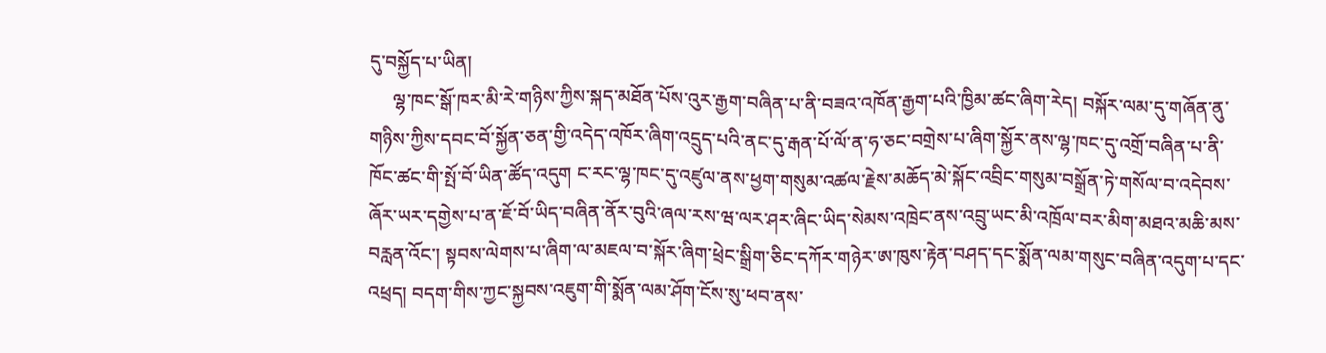དུ་བསྐྱོད་པ་ཡིན།
     ལྷ་ཁང་སྒོ་ཁར་མི་རེ་གཉིས་ཀྱིས་སྐད་མཐོན་པོས་འུར་རྒྱག་བཞིན་པ་ནི་བཟའ་འཁོན་རྒྱག་པའི་ཁྱིམ་ཚང་ཞིག་རེད། བསྐོར་ལམ་དུ་གཞོན་ནུ་གཉིས་ཀྱིས་དབང་བོ་སྐྱོན་ཅན་གྱི་འདེད་འཁོར་ཞིག་འདྲུད་པའི་ནང་དུ་རྒན་པོ་ལོ་ན་ཧ་ཅང་བགྲེས་པ་ཞིག་སྐྱོར་ནས་ལྷ་ཁང་དུ་འགྲོ་བཞིན་པ་ནི་ཁོང་ཚང་གི་སྤོ་བོ་ཡིན་ཚོད་འདུག ང་རང་ལྷ་ཁང་དུ་འཛུལ་ནས་ཕྱག་གསུམ་འཚལ་རྗེས་མཆོད་མེ་སྐོང་འབྲིང་གསུམ་བསྒྲོན་ཏེ་གསོལ་བ་འདེབས་ཞོར་ཡར་དགྱེས་པ་ན་ཇོ་བོ་ཡིད་བཞིན་ནོར་བུའི་ཞལ་རས་ཝ་ལར་ཤར་ཞིང་ཡིད་སེམས་འཁྲེང་ནས་འབྲུ་ཡང་མི་འཁྲོལ་བར་མིག་མཐའ་མཆི་མས་བརླན་འོང་། སྟབས་ལེགས་པ་ཞིག་ལ་མཇལ་བ་སྐོར་ཞིག་ཕྲེང་སྒྲིག་ཅིང་དཀོར་གཉེར་ཨ་ཁུས་རྟེན་བཤད་དང་སྨོན་ལམ་གསུང་བཞིན་འདུག་པ་དང་འཕྲད། བདག་གིས་ཀྱང་སྐྱབས་འཇུག་གི་སྨོན་ལམ་ཤོག་ངོས་སུ་ཕབ་ནས་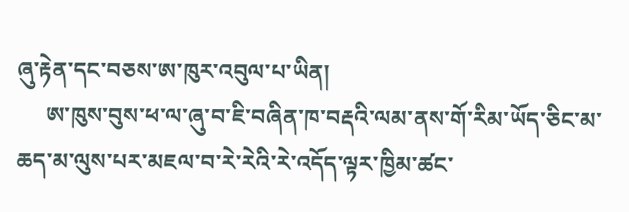ཞུ་རྟེན་དང་བཅས་ཨ་ཁུར་འབུལ་པ་ཡིན།
     ཨ་ཁུས་བུས་ཕ་ལ་ཞུ་བ་ཇི་བཞིན་ཁ་བརྡའི་ལམ་ནས་གོ་རིམ་ཡོད་ཅིང་མ་ཆད་མ་ལུས་པར་མཇལ་བ་རེ་རེའི་རེ་འདོད་ལྟར་ཁྱིམ་ཚང་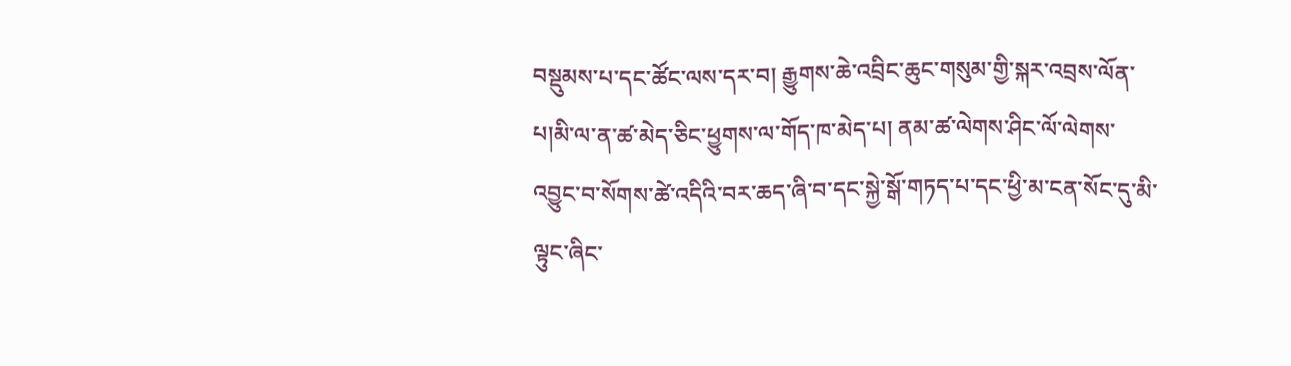བསྡུམས་པ་དང་ཚོང་ལས་དར་བ། རྒྱུགས་ཆེ་འབྲིང་ཆུང་གསུམ་གྱི་སྐར་འབྲས་ལོན་པ།མི་ལ་ན་ཚ་མེད་ཅིང་ཕྱུགས་ལ་གོད་ཁ་མེད་པ། ནམ་ཚ་ལེགས་ཤིང་ལོ་ལེགས་འབྱུང་བ་སོགས་ཚེ་འདིའི་བར་ཆད་ཞི་བ་དང་སྐྱེ་སྒོ་གཏད་པ་དང་ཕྱི་མ་ངན་སོང་དུ་མི་ལྟུང་ཞིང་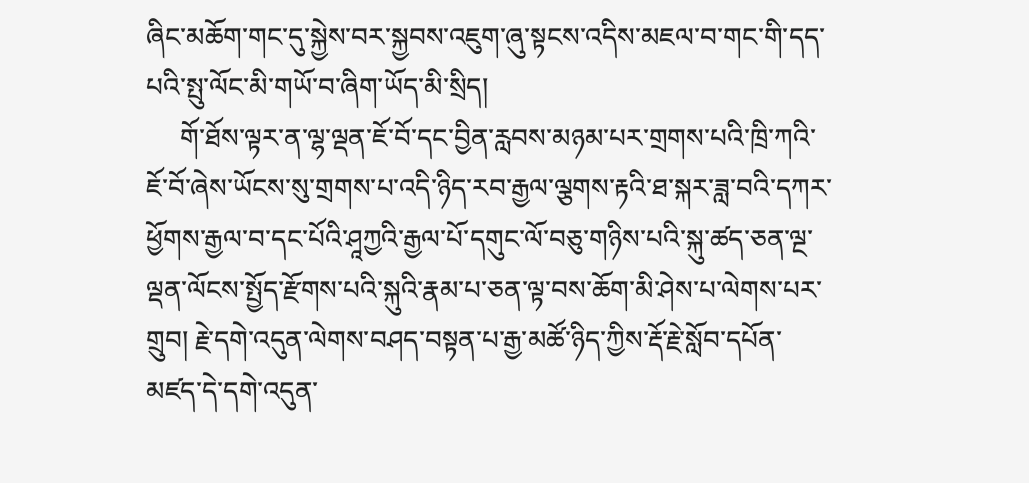ཞིང་མཆོག་གང་དུ་སྐྱེས་བར་སྐྱབས་འཇུག་ཞུ་སྟངས་འདིས་མཇལ་བ་གང་གི་དད་པའི་སྤུ་ལོང་མི་གཡོ་བ་ཞིག་ཡོད་མི་སྲིད།
     གོ་ཐོས་ལྟར་ན་ལྷ་ལྡན་ཇོ་བོ་དང་བྱིན་རླབས་མཉམ་པར་གྲགས་པའི་ཁྲི་ཀའི་ཇོ་བོ་ཞེས་ཡོངས་སུ་གྲགས་པ་འདི་ཉིད་རབ་རྒྱལ་ལྕགས་རྟའི་ཐ་སྐར་ཟླ་བའི་དཀར་ཕྱོགས་རྒྱལ་བ་དང་པོའི་ཤཱཀྱའི་རྒྱལ་པོ་དགུང་ལོ་བཅུ་གཉིས་པའི་སྐུ་ཚད་ཅན་ལྔ་ལྡན་ལོངས་སྤྱོད་རྫོགས་པའི་སྐུའི་རྣམ་པ་ཅན་ལྟ་བས་ཆོག་མི་ཤེས་པ་ལེགས་པར་གྲུབ། རྗེ་དགེ་འདུན་ལེགས་བཤད་བསྟན་པ་རྒྱ་མཚོ་ཉིད་ཀྱིས་རྡོ་རྗེ་སློབ་དཔོན་མཛད་དེ་དགེ་འདུན་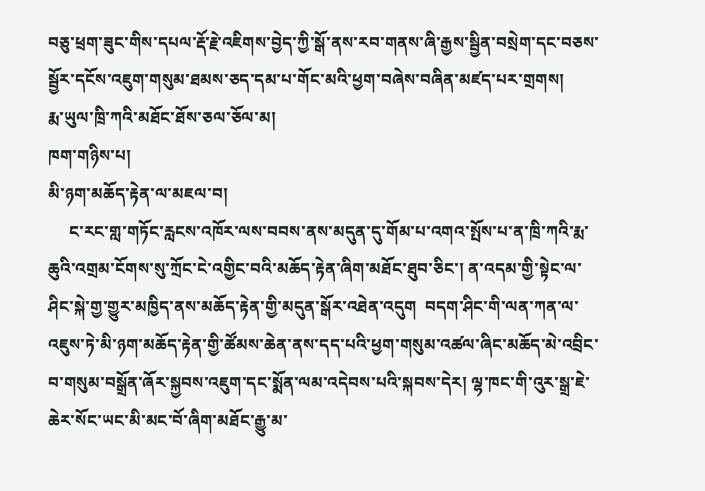བཅུ་ཕྲག་ཟུང་གིས་དཔལ་རྡོ་རྗེ་འཇིགས་བྱེད་ཀྱི་སྒོ་ནས་རབ་གནས་ཞི་རྒྱས་སྦྱིན་བསྲེག་དང་བཅས་སྦྱོར་དངོས་འཇུག་གསུམ་ཐམས་ཅད་དམ་པ་གོང་མའི་ཕྱག་བཞེས་བཞིན་མཛད་པར་གྲགས།
རྨ་ཡུལ་ཁྲི་ཀའི་མཐོང་ཐོས་ཅལ་ཅོལ་མ།
ཁག་གཉིས་པ།
མི་ཉག་མཆོད་རྟེན་ལ་མཇལ་བ།
     ང་རང་གླ་གཏོང་རླངས་འཁོར་ལས་བབས་ནས་མདུན་དུ་གོམ་པ་འགའ་སྤོས་པ་ན་ཁྲི་ཀའི་རྨ་ཆུའི་འགྲམ་ངོགས་སུ་ཀྲོང་ངེ་འགྱིང་བའི་མཆོད་རྟེན་ཞིག་མཐོང་ཐུབ་ཅིང་། ན་འདམ་གྱི་སྟེང་ལ་ཤིང་སྐེ་གྱ་གྱུར་མཁྱིད་ནས་མཆོད་རྟེན་གྱི་མདུན་སྒོར་འཐེན་འདུག  བདག་ཤིང་གི་ལན་ཀན་ལ་འཇུས་ཏེ་མི་ཉག་མཆོད་རྟེན་གྱི་ཚོམས་ཆེན་ནས་དད་པའི་ཕྱག་གསུམ་འཚལ་ཞིང་མཆོད་མེ་འབྲིང་བ་གསུམ་བསྒྲོན་ཞོར་སྐྱབས་འཇུག་དང་སྨོན་ལམ་འདེབས་པའི་སྐབས་དེར། ལྷ་ཁང་གི་འུར་སྒྲ་ཇེ་ཆེར་སོང་ཡང་མི་མང་བོ་ཞིག་མཐོང་རྒྱུ་མ་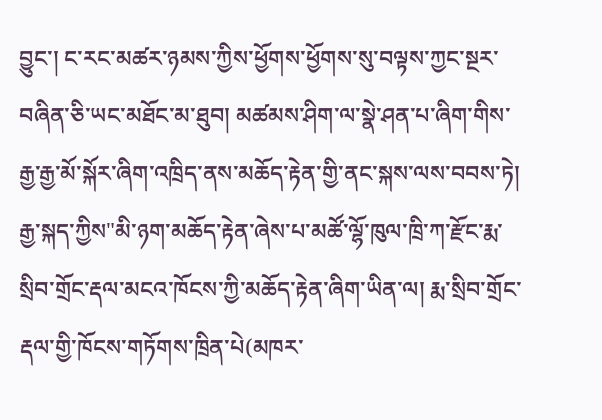བྱུང་། ང་རང་མཚར་ཉམས་ཀྱིས་ཕྱོགས་ཕྱོགས་སུ་བལྟས་ཀྱང་སྔར་བཞིན་ཅི་ཡང་མཐོང་མ་ཐུབ། མཚམས་ཤིག་ལ་སྣེ་ཤན་པ་ཞིག་གིས་རྒྱ་རྒྱ་མོ་སྐོར་ཞིག་འཁྲིད་ནས་མཆོད་རྟེན་གྱི་ནང་སྐས་ལས་བབས་ཏེ། རྒྱ་སྐད་ཀྱིས"མི་ཉག་མཆོད་རྟེན་ཞེས་པ་མཚོ་ལྷོ་ཁུལ་ཁྲི་ཀ་རྫོང་རྨ་སྲིབ་གྲོང་རྡལ་མངའ་ཁོངས་ཀྱི་མཆོད་རྟེན་ཞིག་ཡིན་ལ། རྨ་སྲིབ་གྲོང་རྡལ་གྱི་ཁོངས་གཏོགས་ཁྲིན་པེ(མཁར་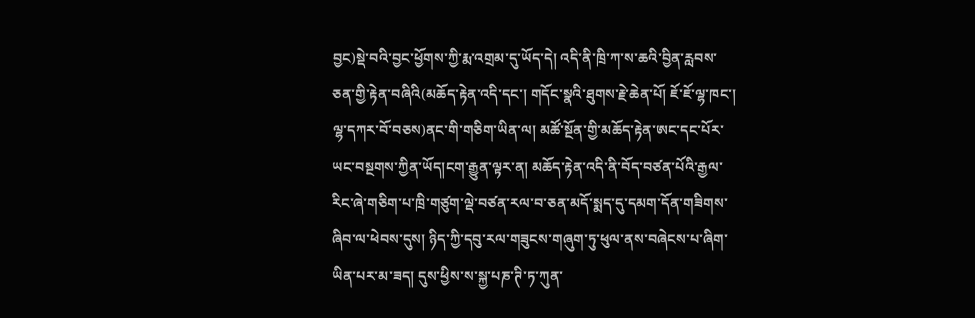བྱང)སྡེ་བའི་བྱང་ཕྱོགས་ཀྱི་རྨ་འགྲམ་དུ་ཡོད་དེ། འདི་ནི་ཁྲི་ཀ་ས་ཆའི་བྱིན་རླབས་ཅན་གྱི་རྟེན་བཞིའི(མཆོད་རྟེན་འདི་དང་། གདོང་སྣའི་ཐུགས་རྗེ་ཆེན་པོ། ཇོ་ཇོ་ལྷ་ཁང་། ལྷ་དཀར་བོ་བཅས)ནང་གི་གཅིག་ཡིན་ལ། མཚོ་སྔོན་གྱི་མཆོད་རྟེན་ཨང་དང་པོར་ཡང་བསྔགས་ཀྱིན་ཡོད།ངག་རྒྱུན་ལྟར་ན། མཆོད་རྟེན་འདི་ནི་བོད་བཙན་པོའི་རྒྱལ་རིང་ཞེ་གཅིག་པ་ཁྲི་གཙུག་ལྡེ་བཙན་རལ་བ་ཅན་མདོ་སྨད་དུ་དམག་དོན་གཟིགས་ཞིབ་ལ་ཕེབས་དུས། ཉིད་ཀྱི་དབུ་རལ་གཟུངས་གཞུག་ཏུ་ཕུལ་ནས་བཞེངས་པ་ཞིག་ཡིན་པར་མ་ཟད། དུས་ཕྱིས་ས་སྐྱ་པཎ་ཊི་ཏ་ཀུན་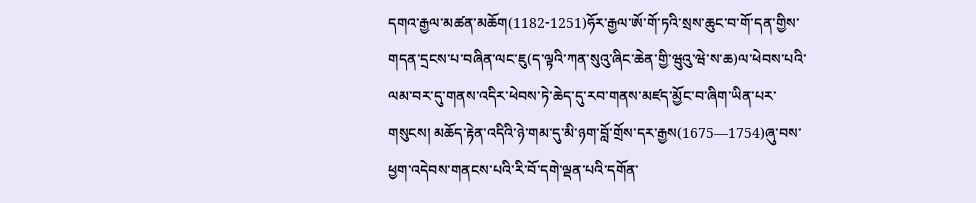དགའ་རྒྱལ་མཚན་མཆོག(1182-1251)ཧོར་རྒྱལ་ཨོ་གོ་ཏའི་སྲས་ཆུང་བ་གོ་དན་གྱིས་གདན་དྲངས་པ་བཞིན་ལང་ཇུ(ད་ལྟའི་ཀན་སུའུ་ཞིང་ཆེན་གྱི་ཝུའུ་ཝེ་ས་ཆ)ལ་ཕེབས་པའི་ལམ་བར་དུ་གནས་འདིར་ཕེབས་ཏེ་ཆེད་དུ་རབ་གནས་མཛད་མྱོང་བ་ཞིག་ཡིན་པར་གསུངས། མཆོད་རྟེན་འདིའི་ཉེ་གམ་དུ་མི་ཉག་བློ་གྲོས་དར་རྒྱས(1675—1754)ཞུ་བས་ཕྱག་འདེབས་གནངས་པའི་རི་བོ་དགེ་ལྡན་པའི་དགོན་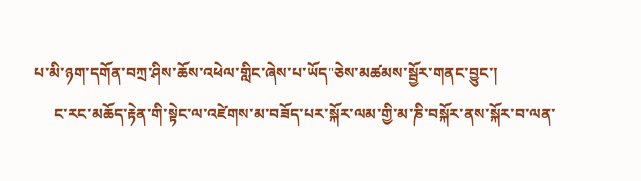པ་མི་ཉག་དགོན་བཀྲ་ཤིས་ཆོས་འཕེལ་གླིང་ཞེས་པ་ཡོད"ཅེས་མཚམས་སྦྱོར་གནང་བྱུང་།
     ང་རང་མཆོད་རྟེན་གི་སྟེང་ལ་འཛེགས་མ་བཟོད་པར་སྐོར་ལམ་གྱི་མ་ཎི་བསྐོར་ནས་སྐོར་བ་ལན་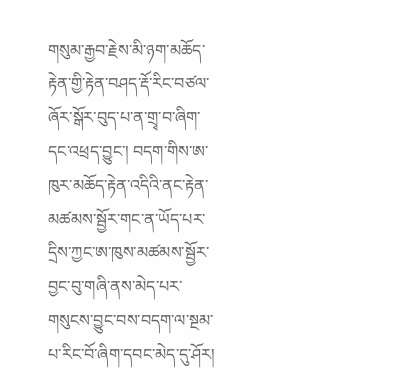གསུམ་རྒྱབ་རྗེས་མི་ཉག་མཆོད་རྟེན་གྱི་རྟེན་བཤད་རྡོ་རིང་བཙལ་ཞོར་སྒོར་བུད་པ་ན་གྲྭ་བ་ཞིག་དང་འཕྲད་བྱུང་། བདག་གིས་ཨ་ཁུར་མཆོད་རྟེན་འདིའི་ནང་རྟེན་མཚམས་སྦྱོར་གང་ན་ཡོད་པར་དྲིས་ཀྱང་ཨ་ཁུས་མཚམས་སྦྱོར་བྱང་བུ་གཞི་ནས་མེད་པར་གསུངས་བྱུང་བས་བདག་ལ་སྔམ་པ་རིང་བོ་ཞིག་དབང་མེད་དུ་ཤོར།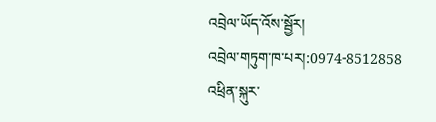འབྲེལ་ཡོད་འོས་སྦྱོར།
འབྲེལ་གཏུག་ཁ་པར།:0974-8512858
འཕྲིན་སྐུར་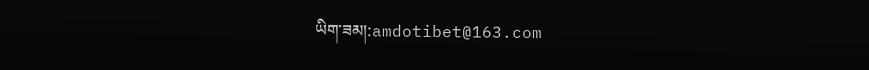ཡིག་ཟམ།:amdotibet@163.com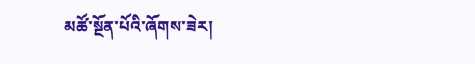མཚོ་སྔོན་པོའི་ཞོགས་ཟེར།